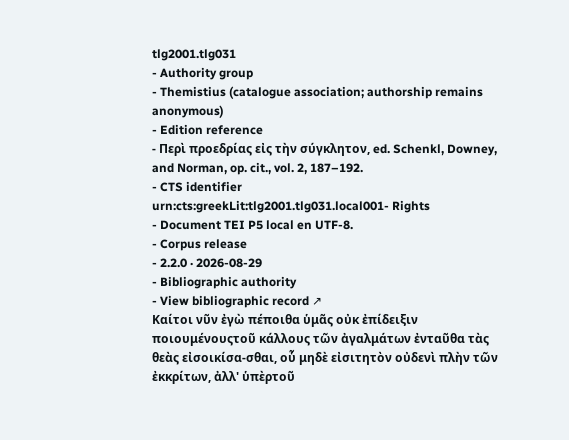tlg2001.tlg031
- Authority group
- Themistius (catalogue association; authorship remains anonymous)
- Edition reference
- Περὶ προεδρίας εἰς τὴν σύγκλητον, ed. Schenkl, Downey, and Norman, op. cit., vol. 2, 187–192.
- CTS identifier
urn:cts:greekLit:tlg2001.tlg031.local001- Rights
- Document TEI P5 local en UTF-8.
- Corpus release
- 2.2.0 · 2026-08-29
- Bibliographic authority
- View bibliographic record ↗
Καίτοι νῦν ἐγὼ πέποιθα ὑμᾶς οὐκ ἐπίδειξιν ποιουμένουςτοῦ κάλλους τῶν ἀγαλμάτων ἐνταῦθα τὰς θεὰς εἰσοικίσα-σθαι, οὗ μηδὲ εἰσιτητὸν οὐδενὶ πλὴν τῶν ἐκκρίτων, ἀλλ' ὑπὲρτοῦ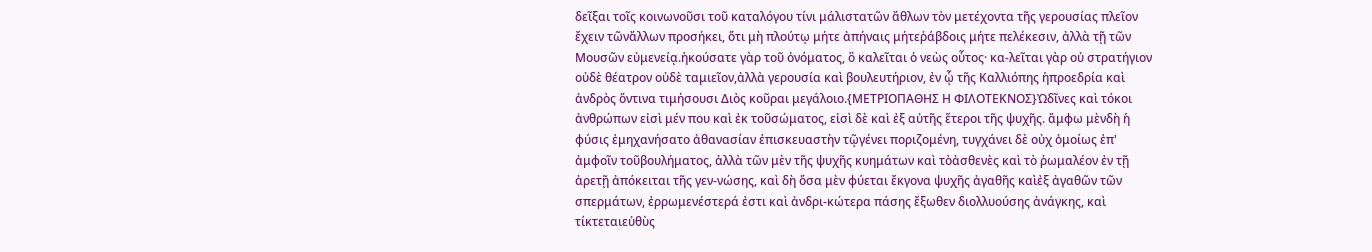δεῖξαι τοῖς κοινωνοῦσι τοῦ καταλόγου τίνι μάλιστατῶν ἄθλων τὸν μετέχοντα τῆς γερουσίας πλεῖον ἔχειν τῶνἄλλων προσήκει, ὅτι μὴ πλούτῳ μήτε ἀπήναις μήτεῥάβδοις μήτε πελέκεσιν, ἀλλὰ τῇ τῶν Μουσῶν εὐμενείᾳ.ἠκούσατε γὰρ τοῦ ὀνόματος, ὃ καλεῖται ὁ νεὼς οὗτος· κα-λεῖται γὰρ οὐ στρατήγιον οὐδὲ θέατρον οὐδὲ ταμιεῖον,ἀλλὰ γερουσία καὶ βουλευτήριον, ἐν ᾧ τῆς Καλλιόπης ἡπροεδρία καὶ ἀνδρὸς ὅντινα τιμήσουσι Διὸς κοῦραι μεγάλοιο.{ΜΕΤΡΙΟΠΑΘΗΣ Η ΦΙΛΟΤΕΚΝΟΣ}Ὠδῖνες καὶ τόκοι ἀνθρώπων εἰσὶ μέν που καὶ ἐκ τοῦσώματος, εἰσὶ δὲ καὶ ἐξ αὐτῆς ἕτεροι τῆς ψυχῆς. ἄμφω μὲνδὴ ἡ φύσις ἐμηχανήσατο ἀθανασίαν ἐπισκευαστὴν τῷγένει ποριζομένη, τυγχάνει δὲ οὐχ ὁμοίως ἐπ' ἀμφοῖν τοῦβουλήματος, ἀλλὰ τῶν μὲν τῆς ψυχῆς κυημάτων καὶ τὸἀσθενὲς καὶ τὸ ῥωμαλέον ἐν τῇ ἀρετῇ ἀπόκειται τῆς γεν-νώσης, καὶ δὴ ὅσα μὲν φύεται ἔκγονα ψυχῆς ἀγαθῆς καὶἐξ ἀγαθῶν τῶν σπερμάτων, ἐρρωμενέστερά ἐστι καὶ ἀνδρι-κώτερα πάσης ἔξωθεν διολλυούσης ἀνάγκης, καὶ τίκτεταιεὐθὺς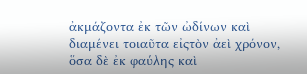ἀκμάζοντα ἐκ τῶν ὠδίνων καὶ διαμένει τοιαῦτα εἰςτὸν ἀεὶ χρόνον, ὅσα δὲ ἐκ φαύλης καὶ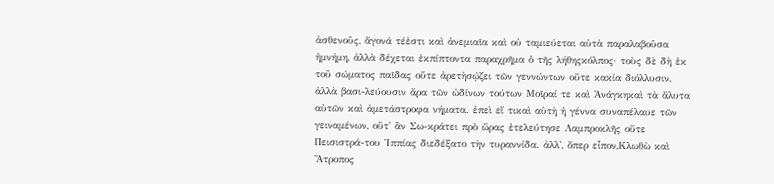ἀσθενοῦς, ἄγονά τέἐστι καὶ ἀνεμιαῖα καὶ οὐ ταμιεύεται αὐτὰ παραλαβοῦσα ἡμνήμη, ἀλλὰ δέχεται ἐκπίπτοντα παραχρῆμα ὁ τῆς λήθηςκόλπος· τοὺς δὲ δὴ ἐκ τοῦ σώματος παῖδας οὔτε ἀρετὴσῴζει τῶν γεννώντων οὔτε κακία διόλλυσιν, ἀλλὰ βασι-λεύουσιν ἄρα τῶν ὠδίνων τούτων Μοῖραί τε καὶ Ἀνάγκηκαὶ τὰ ἄλυτα αὐτῶν καὶ ἀμετάστροφα νήματα. ἐπεὶ εἴ τικαὶ αὐτὴ ἡ γέννα συναπέλαυε τῶν γειναμένων, οὔτ' ἂν Σω-κράτει πρὸ ὥρας ἐτελεύτησε Λαμπροκλῆς οὔτε Πεισιστρά-του Ἱππίας διεδέξατο τὴν τυραννίδα. ἀλλ', ὅπερ εἶπον,Κλωθὼ καὶ Ἄτροπος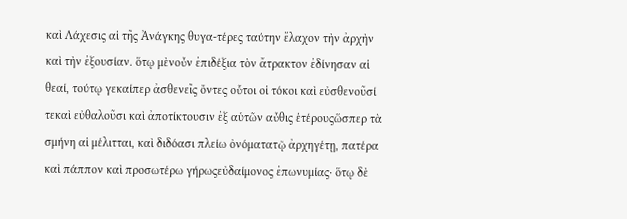καὶ Λάχεσις αἱ τῆς Ἀνάγκης θυγα-τέρες ταύτην ἔλαχον τὴν ἀρχὴν καὶ τὴν ἐξουσίαν. ὅτῳ μὲνοὖν ἐπιδέξια τὸν ἄτρακτον ἐδίνησαν αἱ θεαί, τούτῳ γεκαίπερ ἀσθενεῖς ὄντες οὗτοι οἱ τόκοι καὶ εὐσθενοῦσί τεκαὶ εὐθαλοῦσι καὶ ἀποτίκτουσιν ἐξ αὑτῶν αὖθις ἑτέρουςὥσπερ τὰ σμήνη αἱ μέλιτται, καὶ διδόασι πλείω ὀνόματατῷ ἀρχηγέτῃ, πατέρα καὶ πάππον καὶ προσωτέρω γήρωςεὐδαίμονος ἐπωνυμίας· ὅτῳ δὲ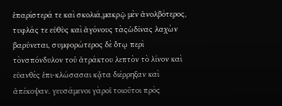ἐπαρίστερά τε καὶ σκολιά,μακρῷ μὲν ἀνολβότερος, τυφλάς τε εὐθὺς καὶ ἀγόνους τὰςὠδῖνας λαχὼν βαρύνεται, συμφορώτερος δὲ ὅτῳ περὶ τὸνσπόνδυλον τοῦ ἀτράκτου λεπτὸν τὸ λίνον καὶ εὐανθὲς ἐπι-κλώσασαι κᾆτα διέρρηξαν καὶ ἀπέκοψαν. γευσάμενοι γὰροἱ τοιοῦτοι πρὸς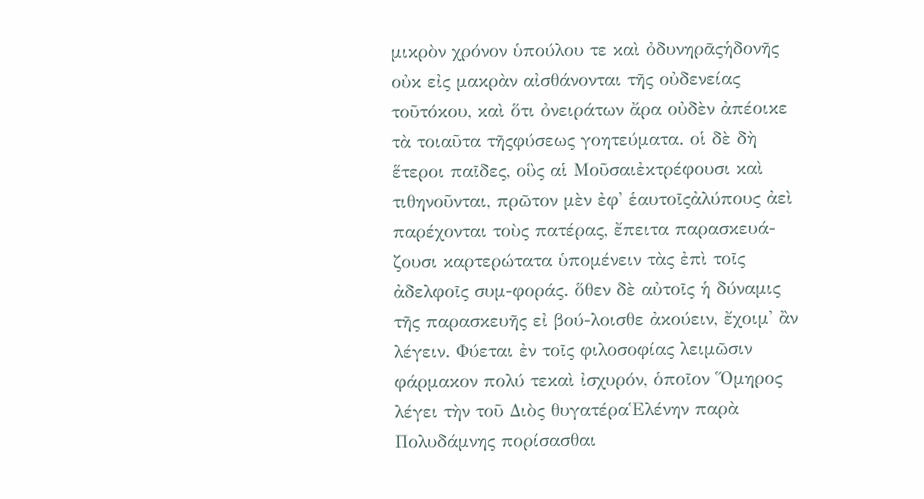μικρὸν χρόνον ὑπούλου τε καὶ ὀδυνηρᾶςἡδονῆς οὐκ εἰς μακρὰν αἰσθάνονται τῆς οὐδενείας τοῦτόκου, καὶ ὅτι ὀνειράτων ἄρα οὐδὲν ἀπέοικε τὰ τοιαῦτα τῆςφύσεως γοητεύματα. οἱ δὲ δὴ ἕτεροι παῖδες, οὓς αἱ Μοῦσαιἐκτρέφουσι καὶ τιθηνοῦνται, πρῶτον μὲν ἐφ' ἑαυτοῖςἀλύπους ἀεὶ παρέχονται τοὺς πατέρας, ἔπειτα παρασκευά-ζουσι καρτερώτατα ὑπομένειν τὰς ἐπὶ τοῖς ἀδελφοῖς συμ-φοράς. ὅθεν δὲ αὐτοῖς ἡ δύναμις τῆς παρασκευῆς εἰ βού-λοισθε ἀκούειν, ἔχοιμ' ἂν λέγειν. Φύεται ἐν τοῖς φιλοσοφίας λειμῶσιν φάρμακον πολύ τεκαὶ ἰσχυρόν, ὁποῖον Ὅμηρος λέγει τὴν τοῦ Διὸς θυγατέραἙλένην παρὰ Πολυδάμνης πορίσασθαι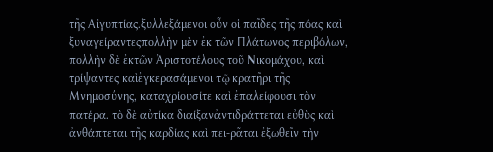τῆς Αἰγυπτίας.ξυλλεξάμενοι οὖν οἱ παῖδες τῆς πόας καὶ ξυναγείραντεςπολλὴν μὲν ἐκ τῶν Πλάτωνος περιβόλων, πολλὴν δὲ ἐκτῶν Ἀριστοτέλους τοῦ Νικομάχου, καὶ τρίψαντες καὶἐγκερασάμενοι τῷ κρατῆρι τῆς Μνημοσύνης, καταχρίουσίτε καὶ ἐπαλείφουσι τὸν πατέρα. τὸ δὲ αὐτίκα διαίξανἀντιδράττεται εὐθὺς καὶ ἀνθάπτεται τῆς καρδίας καὶ πει-ρᾶται ἐξωθεῖν τὴν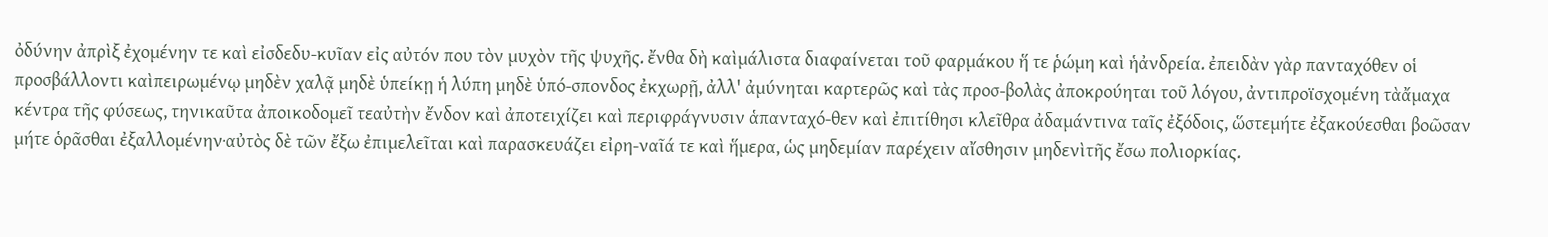ὀδύνην ἀπρὶξ ἐχομένην τε καὶ εἰσδεδυ-κυῖαν εἰς αὐτόν που τὸν μυχὸν τῆς ψυχῆς. ἔνθα δὴ καὶμάλιστα διαφαίνεται τοῦ φαρμάκου ἥ τε ῥώμη καὶ ἡἀνδρεία. ἐπειδὰν γὰρ πανταχόθεν οἱ προσβάλλοντι καὶπειρωμένῳ μηδὲν χαλᾷ μηδὲ ὑπείκῃ ἡ λύπη μηδὲ ὑπό-σπονδος ἐκχωρῇ, ἀλλ' ἀμύνηται καρτερῶς καὶ τὰς προσ-βολὰς ἀποκρούηται τοῦ λόγου, ἀντιπροϊσχομένη τὰἄμαχα κέντρα τῆς φύσεως, τηνικαῦτα ἀποικοδομεῖ τεαὐτὴν ἔνδον καὶ ἀποτειχίζει καὶ περιφράγνυσιν ἁπανταχό-θεν καὶ ἐπιτίθησι κλεῖθρα ἀδαμάντινα ταῖς ἐξόδοις, ὥστεμήτε ἐξακούεσθαι βοῶσαν μήτε ὁρᾶσθαι ἐξαλλομένην·αὐτὸς δὲ τῶν ἔξω ἐπιμελεῖται καὶ παρασκευάζει εἰρη-ναῖά τε καὶ ἥμερα, ὡς μηδεμίαν παρέχειν αἴσθησιν μηδενὶτῆς ἔσω πολιορκίας.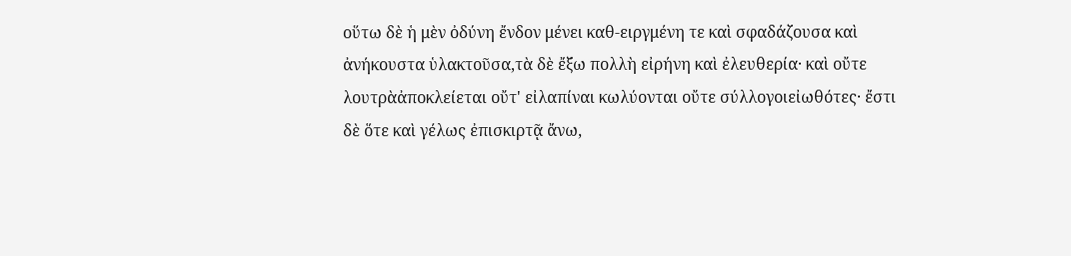οὕτω δὲ ἡ μὲν ὀδύνη ἔνδον μένει καθ-ειργμένη τε καὶ σφαδάζουσα καὶ ἀνήκουστα ὑλακτοῦσα,τὰ δὲ ἔξω πολλὴ εἰρήνη καὶ ἐλευθερία· καὶ οὔτε λουτρὰἀποκλείεται οὔτ' εἰλαπίναι κωλύονται οὔτε σύλλογοιεἰωθότες· ἔστι δὲ ὅτε καὶ γέλως ἐπισκιρτᾷ ἄνω,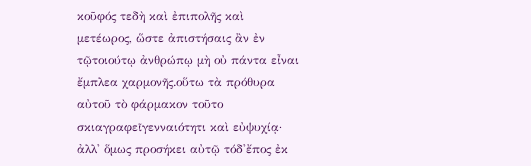κοῦφός τεδὴ καὶ ἐπιπολῆς καὶ μετέωρος, ὥστε ἀπιστήσαις ἂν ἐν τῷτοιούτῳ ἀνθρώπῳ μὴ οὐ πάντα εἶναι ἔμπλεα χαρμονῆς.οὕτω τὰ πρόθυρα αὐτοῦ τὸ φάρμακον τοῦτο σκιαγραφεῖγενναιότητι καὶ εὐψυχίᾳ· ἀλλ' ὅμως προσήκει αὐτῷ τόδ'ἔπος ἐκ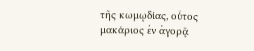τῆς κωμῳδίας, οὗτος μακάριος ἐν ἀγορᾷ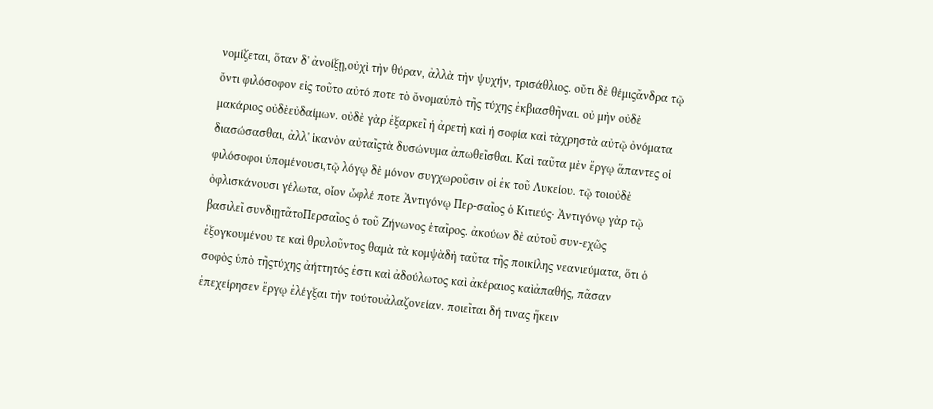νομίζεται, ὅταν δ' ἀνοίξῃ,οὐχὶ τὴν θύραν, ἀλλὰ τὴν ψυχήν, τρισάθλιος. οὔτι δὲ θέμιςἄνδρα τῷ ὄντι φιλόσοφον εἰς τοῦτο αὐτό ποτε τὸ ὄνομαὑπὸ τῆς τύχης ἐκβιασθῆναι. οὐ μὴν οὐδὲ μακάριος οὐδὲεὐδαίμων. οὐδὲ γὰρ ἐξαρκεῖ ἡ ἀρετὴ καὶ ἡ σοφία καὶ τὰχρηστὰ αὐτῷ ὀνόματα διασώσασθαι, ἀλλ' ἱκανὸν αὐταῖςτὰ δυσώνυμα ἀπωθεῖσθαι. Καὶ ταῦτα μὲν ἔργῳ ἅπαντες οἱ φιλόσοφοι ὑπομένουσι,τῷ λόγῳ δὲ μόνον συγχωροῦσιν οἱ ἐκ τοῦ Λυκείου. τῷ τοιοὐδὲ ὀφλισκάνουσι γέλωτα, οἷον ὦφλέ ποτε Ἀντιγόνῳ Περ-σαῖος ὁ Κιτιεύς· Ἀντιγόνῳ γὰρ τῷ βασιλεῖ συνδιῃτᾶτοΠερσαῖος ὁ τοῦ Ζήνωνος ἑταῖρος. ἀκούων δὲ αὐτοῦ συν-εχῶς ἐξογκουμένου τε καὶ θρυλοῦντος θαμὰ τὰ κομψὰδὴ ταῦτα τῆς ποικίλης νεανιεύματα, ὅτι ὁ σοφὸς ὑπὸ τῆςτύχης ἀήττητός ἐστι καὶ ἀδούλωτος καὶ ἀκέραιος καὶἀπαθής, πᾶσαν ἐπεχείρησεν ἔργῳ ἐλέγξαι τὴν τούτουἀλαζονείαν. ποιεῖται δή τινας ἥκειν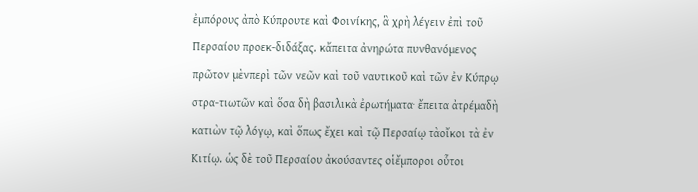ἐμπόρους ἀπὸ Κύπρουτε καὶ Φοινίκης, ἃ χρὴ λέγειν ἐπὶ τοῦ Περσαίου προεκ-διδάξας. κἄπειτα ἀνηρώτα πυνθανόμενος πρῶτον μὲνπερὶ τῶν νεῶν καὶ τοῦ ναυτικοῦ καὶ τῶν ἐν Κύπρῳ στρα-τιωτῶν καὶ ὅσα δὴ βασιλικὰ ἐρωτήματα· ἔπειτα ἀτρέμαδὴ κατιὼν τῷ λόγῳ, καὶ ὅπως ἔχει καὶ τῷ Περσαίῳ τὰοἴκοι τὰ ἐν Κιτίῳ. ὡς δὲ τοῦ Περσαίου ἀκούσαντες οἱἔμποροι οὗτοι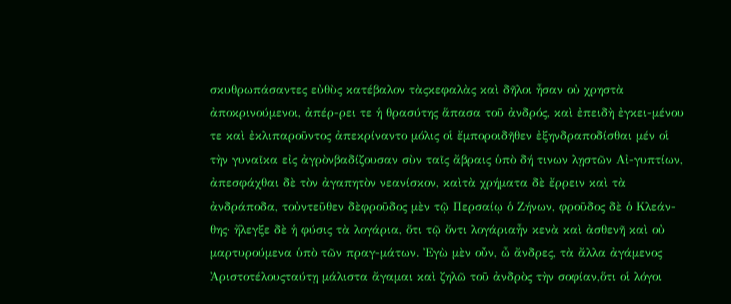σκυθρωπάσαντες εὐθὺς κατέβαλον τὰςκεφαλὰς καὶ δῆλοι ἦσαν οὐ χρηστὰ ἀποκρινούμενοι, ἀπέρ-ρει τε ἡ θρασύτης ἅπασα τοῦ ἀνδρός, καὶ ἐπειδὴ ἐγκει-μένου τε καὶ ἐκλιπαροῦντος ἀπεκρίναντο μόλις οἱ ἔμποροιδῆθεν ἐξηνδραποδίσθαι μέν οἱ τὴν γυναῖκα εἰς ἀγρὸνβαδίζουσαν σὺν ταῖς ἄβραις ὑπὸ δή τινων λῃστῶν Αἰ-γυπτίων, ἀπεσφάχθαι δὲ τὸν ἀγαπητὸν νεανίσκον, καὶτὰ χρήματα δὲ ἔρρειν καὶ τὰ ἀνδράποδα, τοὐντεῦθεν δὲφροῦδος μὲν τῷ Περσαίῳ ὁ Ζήνων, φροῦδος δὲ ὁ Κλεάν-θης· ἤλεγξε δὲ ἡ φύσις τὰ λογάρια, ὅτι τῷ ὄντι λογάριαἦν κενὰ καὶ ἀσθενῆ καὶ οὐ μαρτυρούμενα ὑπὸ τῶν πραγ-μάτων. Ἐγὼ μὲν οὖν, ὦ ἄνδρες, τὰ ἄλλα ἀγάμενος Ἀριστοτέλουςταύτῃ μάλιστα ἄγαμαι καὶ ζηλῶ τοῦ ἀνδρὸς τὴν σοφίαν,ὅτι οἱ λόγοι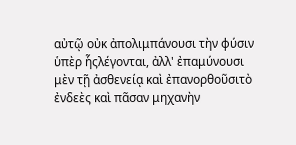αὐτῷ οὐκ ἀπολιμπάνουσι τὴν φύσιν ὑπὲρ ἧςλέγονται, ἀλλ' ἐπαμύνουσι μὲν τῇ ἀσθενείᾳ καὶ ἐπανορθοῦσιτὸ ἐνδεὲς καὶ πᾶσαν μηχανὴν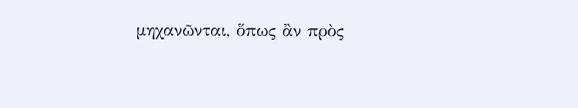μηχανῶνται, ὅπως ἂν πρὸς